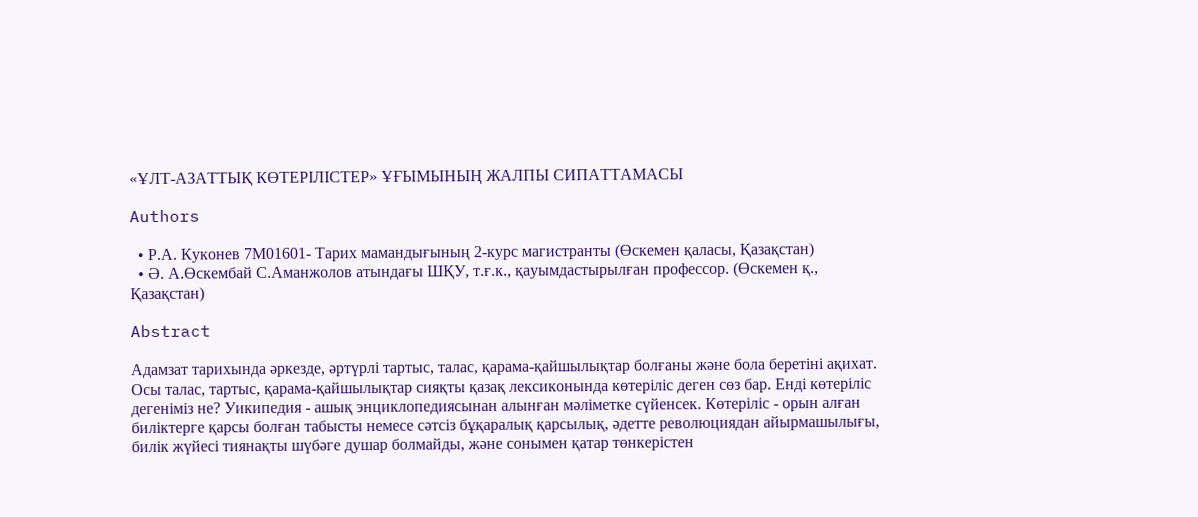«ҰЛТ-АЗАТТЫҚ КӨТЕРІЛІСТЕР» ҰҒЫМЫНЫҢ ЖАЛПЫ СИПАТТАМАСЫ

Authors

  • Р.А. Куконев 7М01601- Тарих мамандығының 2-курс магистранты (Өскемен қаласы, Қазақстан)
  • Ә. А.Өскембай С.Аманжолов атындағы ШҚУ, т.ғ.к., қауымдастырылған профессор. (Өскемен қ., Қазақстан)

Abstract

Адамзат тарихында әркезде, әртүрлі тартыс, талас, қарама-қайшылықтар болғаны және бола беретіні ақихат. Осы талас, тартыс, қарама-қайшылықтар сияқты қазақ лексиконында көтеріліс деген сөз бар. Енді көтеріліс дегеніміз не? Уикипедия - ашық энциклопедиясынан алынған мәліметке сүйенсек. Көтеріліс - орын алған биліктерге қарсы болған табысты немесе сәтсіз бұқаралық қарсылық, әдетте революциядан айырмашылығы, билік жүйесі тиянақты шүбәге душар болмайды, және сонымен қатар төнкерістен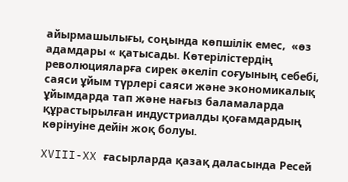айырмашылығы, соңында көпшілік емес,  «өз адамдары « қатысады. Көтерілістердің революцияларға сирек әкеліп соғуының себебі, саяси ұйым түрлері саяси және экономикалық ұйымдарда тап және нағыз баламаларда құрастырылған индустриалды қоғамдардың көрінуіне дейін жоқ болуы.

XVIII-XX ғасырларда қазақ даласында Ресей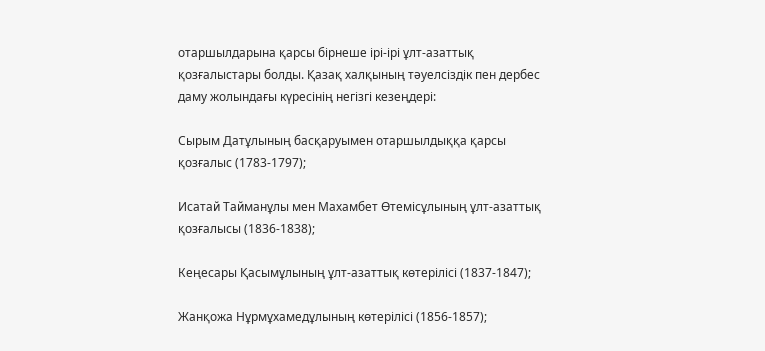отаршылдарына қарсы бірнеше ірі-ірі ұлт-азаттық қозғалыстары болды. Қазақ халқының тәуелсіздік пен дербес даму жолындағы күресінің негізгі кезеңдері:

Сырым Датұлының басқаруымен отаршылдыққа қарсы қозғалыс (1783-1797);

Исатай Тайманұлы мен Махамбет Өтемісұлының ұлт-азаттық қозғалысы (1836-1838);

Кеңесары Қасымұлының ұлт-азаттық көтерілісі (1837-1847);

Жанқожа Нұрмұхамедұлының көтерілісі (1856-1857);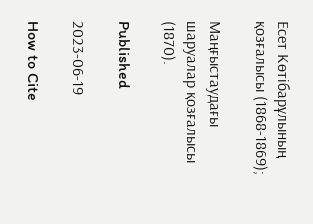Есет Көтібарұлының қозғалысы (1868-1869);

Маңғыстаудағы шаруалар қозғалысы (1870).

Published

2023-06-19

How to Cite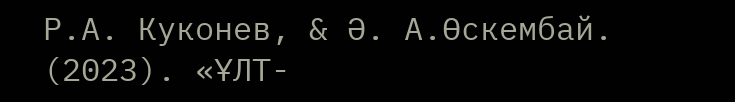Р.А. Куконев, & Ә. А.Өскембай. (2023). «ҰЛТ-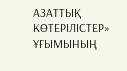АЗАТТЫҚ КӨТЕРІЛІСТЕР» ҰҒЫМЫНЫҢ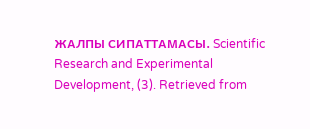ЖАЛПЫ СИПАТТАМАСЫ. Scientific Research and Experimental Development, (3). Retrieved from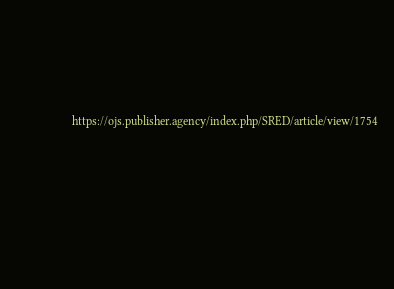https://ojs.publisher.agency/index.php/SRED/article/view/1754